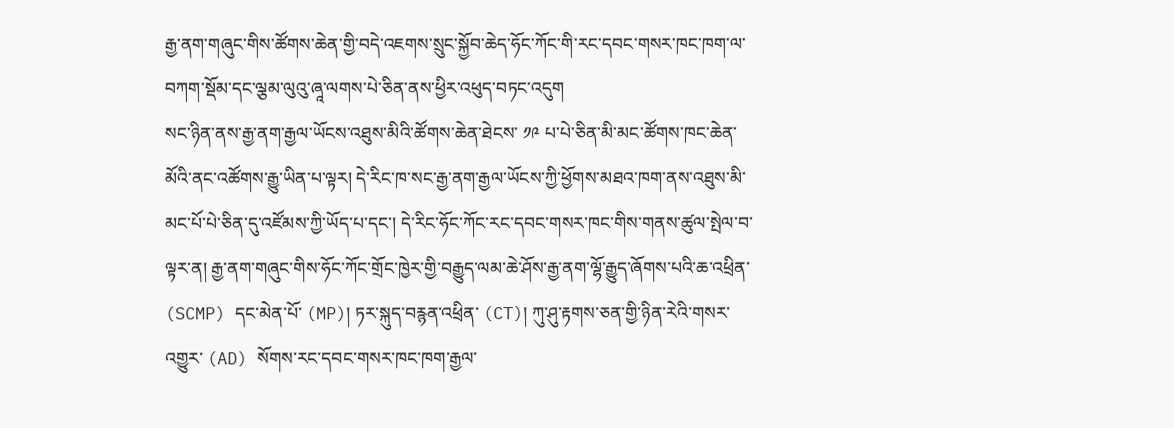རྒྱ་ནག་གཞུང་གིས་ཚོགས་ཆེན་གྱི་བདེ་འཇགས་སྲུང་སྐྱོབ་ཆེད་ཧོང་ཀོང་གི་རང་དབང་གསར་ཁང་ཁག་ལ་བཀག་སྡོམ་དང་ལྕམ་ལུའུ་ཞཱ་ལགས་པེ་ཅིན་ནས་ཕྱིར་འཕུད་བཏང་འདུག
སང་ཉིན་ནས་རྒྱ་ནག་རྒྱལ་ཡོངས་འཐུས་མིའི་ཚོགས་ཆེན་ཐེངས་ ༡༩ པ་པེ་ཅིན་མི་མང་ཚོགས་ཁང་ཆེན་མོའི་ནང་འཚོགས་རྒྱུ་ཡིན་པ་ལྟར། དེ་རིང་ཁ་སང་རྒྱ་ནག་རྒྱལ་ཡོངས་ཀྱི་ཕྱོགས་མཐའ་ཁག་ནས་འཐུས་མི་མང་པོ་པེ་ཅིན་དུ་འཛོམས་ཀྱི་ཡོད་པ་དང་། དེ་རིང་ཧོང་ཀོང་རང་དབང་གསར་ཁང་གིས་གནས་ཚུལ་སྤེལ་བ་ལྟར་ན། རྒྱ་ནག་གཞུང་གིས་ཧོང་ཀོང་གྲོང་ཁྱེར་གྱི་བརྒྱུད་ལམ་ཆེ་ཤོས་རྒྱ་ནག་ལྷོ་རྒྱུད་ཞོགས་པའི་ཆ་འཕྲིན་ (SCMP) དང་མེན་པོ་ (MP)། ཏར་སྐུད་བརྙན་འཕྲིན་ (CT)། ཀུ་ཤུ་རྟགས་ཅན་གྱི་ཉིན་རེའི་གསར་འགྱུར་ (AD) སོགས་རང་དབང་གསར་ཁང་ཁག་རྒྱལ་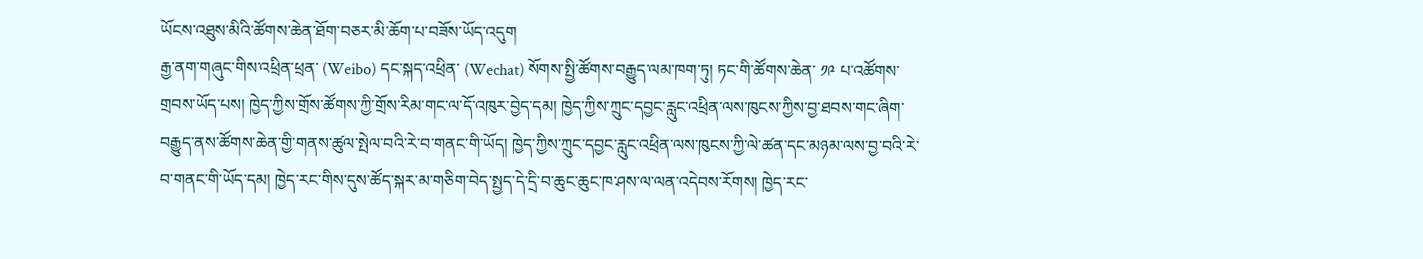ཡོངས་འཐུས་མིའི་ཚོགས་ཆེན་ཐོག་བཅར་མི་ཆོག་པ་བཟོས་ཡོད་འདུག
རྒྱ་ནག་གཞུང་གིས་འཕྲིན་ཕྲན་ (Weibo) དང་སྐད་འཕྲིན་ (Wechat) སོགས་སྤྱི་ཚོགས་བརྒྱུད་ལམ་ཁག་ཏུ། ཏང་གི་ཚོགས་ཆེན་ ༡༩ པ་འཚོགས་གྲབས་ཡོད་པས། ཁྱེད་ཀྱིས་གྲོས་ཚོགས་ཀྱི་གྲོས་རིམ་གང་ལ་དོ་འཁུར་བྱེད་དམ། ཁྱེད་ཀྱིས་ཀྲུང་དབྱང་རླུང་འཕྲིན་ལས་ཁུངས་ཀྱིས་བྱ་ཐབས་གང་ཞིག་བརྒྱུད་ནས་ཚོགས་ཆེན་གྱི་གནས་ཚུལ་སྤེལ་བའི་རེ་བ་གནང་གི་ཡོད། ཁྱེད་ཀྱིས་ཀྲུང་དབྱང་རླུང་འཕྲིན་ལས་ཁུངས་ཀྱི་ལེ་ཚན་དང་མཉམ་ལས་བྱ་བའི་རེ་བ་གནང་གི་ཡོད་དམ། ཁྱེད་རང་གིས་དུས་ཚོད་སྐར་མ་གཅིག་བེད་སྤྱད་དེ་དྲི་བ་ཆུང་ཆུང་ཁ་ཤས་ལ་ལན་འདེབས་རོགས། ཁྱེད་རང་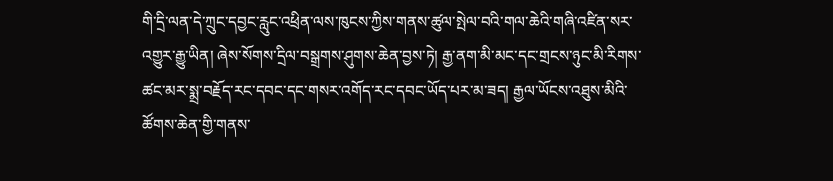གི་དྲི་ལན་དེ་ཀྲུང་དབྱང་རླུང་འཕྲིན་ལས་ཁུངས་ཀྱིས་གནས་ཚུལ་སྤེལ་བའི་གལ་ཆེའི་གཞི་འཛིན་སར་འགྱུར་རྒྱུ་ཡིན། ཞེས་སོགས་དྲིལ་བསྒྲགས་ཤུགས་ཆེན་བྱས་ཏེ། རྒྱ་ནག་མི་མང་དང་གྲངས་ཉུང་མི་རིགས་ཚང་མར་སྨྲ་བརྗོད་རང་དབང་དང་གསར་འགོད་རང་དབང་ཡོད་པར་མ་ཟད། རྒྱལ་ཡོངས་འཐུས་མིའི་ཚོགས་ཆེན་གྱི་གནས་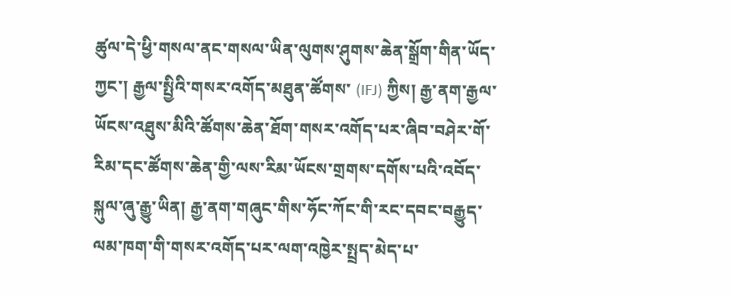ཚུལ་དེ་ཕྱི་གསལ་ནང་གསལ་ཡིན་ལུགས་ཤུགས་ཆེན་སྒྲོག་གིན་ཡོད་ཀྱང་། རྒྱལ་སྤྱིའི་གསར་འགོད་མཐུན་ཚོགས་ (IFJ) ཀྱིས། རྒྱ་ནག་རྒྱལ་ཡོངས་འཐུས་མིའི་ཚོགས་ཆེན་ཐོག་གསར་འགོད་པར་ཞིབ་བཤེར་གོ་རིམ་དང་ཚོགས་ཆེན་གྱི་ལས་རིམ་ཡོངས་གྲགས་དགོས་པའི་འབོད་སྐུལ་ཞུ་རྒྱུ་ཡིན། རྒྱ་ནག་གཞུང་གིས་ཧོང་ཀོང་གི་རང་དབང་བརྒྱུད་ལམ་ཁག་གི་གསར་འགོད་པར་ལག་འཁྱེར་སྤྲད་མེད་པ་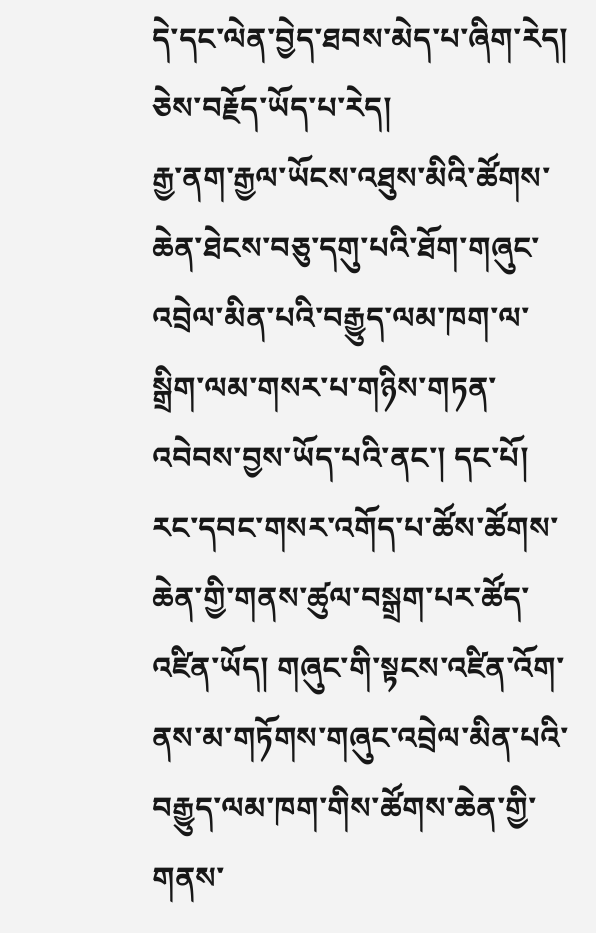དེ་དང་ལེན་བྱེད་ཐབས་མེད་པ་ཞིག་རེད། ཅེས་བརྗོད་ཡོད་པ་རེད།
རྒྱ་ནག་རྒྱལ་ཡོངས་འཐུས་མིའི་ཚོགས་ཆེན་ཐེངས་བཅུ་དགུ་པའི་ཐོག་གཞུང་འབྲེལ་མིན་པའི་བརྒྱུད་ལམ་ཁག་ལ་སྒྲིག་ལམ་གསར་པ་གཉིས་གཏན་འབེབས་བྱས་ཡོད་པའི་ནང་། དང་པོ། རང་དབང་གསར་འགོད་པ་ཚོས་ཚོགས་ཆེན་གྱི་གནས་ཚུལ་བསྒྲག་པར་ཚོད་འཛིན་ཡོད། གཞུང་གི་སྟངས་འཛིན་འོག་ནས་མ་གཏོགས་གཞུང་འབྲེལ་མིན་པའི་བརྒྱུད་ལམ་ཁག་གིས་ཚོགས་ཆེན་གྱི་གནས་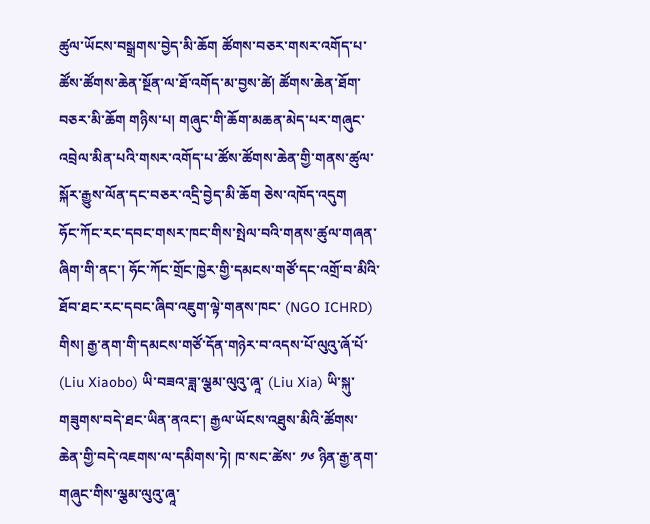ཚུལ་ཡོངས་བསྒྲགས་བྱེད་མི་ཆོག ཚོགས་བཅར་གསར་འགོད་པ་ཚོས་ཚོགས་ཆེན་སྔོན་ལ་ཐོ་འགོད་མ་བྱས་ཚེ། ཚོགས་ཆེན་ཐོག་བཅར་མི་ཆོག གཉིས་པ། གཞུང་གི་ཆོག་མཆན་མེད་པར་གཞུང་འབྲེལ་མིན་པའི་གསར་འགོད་པ་ཚོས་ཚོགས་ཆེན་གྱི་གནས་ཚུལ་སྐོར་རྒྱུས་ལོན་དང་བཅར་འདྲི་བྱེད་མི་ཆོག ཅེས་འཁོད་འདུག
ཧོང་ཀོང་རང་དབང་གསར་ཁང་གིས་སྤེལ་བའི་གནས་ཚུལ་གཞན་ཞིག་གི་ནང་། ཧོང་ཀོང་གྲོང་ཁྱེར་གྱི་དམངས་གཙོ་དང་འགྲོ་བ་མིའི་ཐོབ་ཐང་རང་དབང་ཞིབ་འཇུག་ལྟེ་གནས་ཁང་ (NGO ICHRD) གིས། རྒྱ་ནག་གི་དམངས་གཙོ་དོན་གཉེར་བ་འདས་པོ་ལུའུ་ཞོ་པོ་ (Liu Xiaobo) ཡི་བཟའ་ཟླ་ལྕམ་ལུའུ་ཞཱ་ (Liu Xia) ཡི་སྐུ་གཟུགས་བདེ་ཐང་ཡིན་ནའང་། རྒྱལ་ཡོངས་འཐུས་མིའི་ཚོགས་ཆེན་གྱི་བདེ་འཇགས་ལ་དམིགས་ཏེ། ཁ་སང་ཚེས་ ༡༦ ཉིན་རྒྱ་ནག་གཞུང་གིས་ལྕམ་ལུའུ་ཞཱ་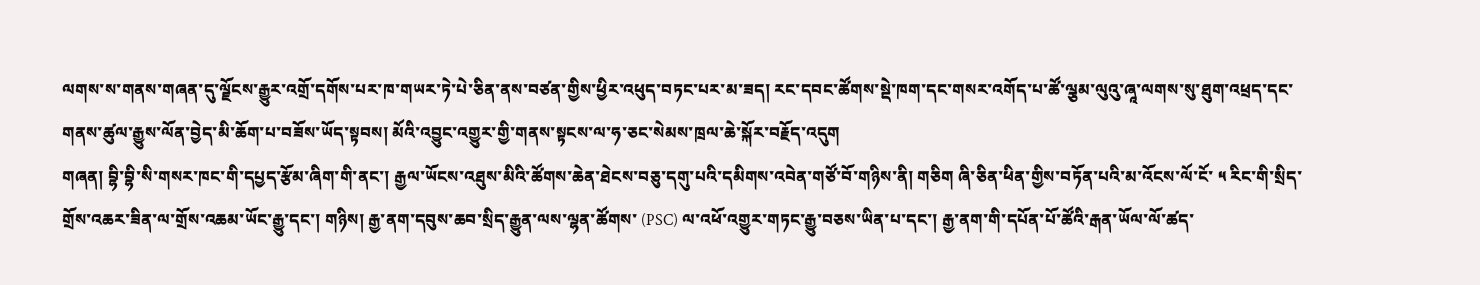ལགས་ས་གནས་གཞན་དུ་ལྗོངས་རྒྱུར་འགྲོ་དགོས་པར་ཁ་གཡར་ཏེ་པེ་ཅིན་ནས་བཙན་གྱིས་ཕྱིར་འཕུད་བཏང་པར་མ་ཟད། རང་དབང་ཚོགས་སྡེ་ཁག་དང་གསར་འགོད་པ་ཚོ་ལྕམ་ལུའུ་ཞཱ་ལགས་སུ་ཐུག་འཕྲད་དང་གནས་ཚུལ་རྒྱུས་ལོན་བྱེད་མི་ཆོག་པ་བཟོས་ཡོད་སྟབས། མོའི་འབྱུང་འགྱུར་གྱི་གནས་སྟངས་ལ་ཧ་ཅང་སེམས་ཁྲལ་ཆེ་སྐོར་བརྗོད་འདུག
གཞན། བྷི་བྷི་སི་གསར་ཁང་གི་དཔྱད་རྩོམ་ཞིག་གི་ནང་། རྒྱལ་ཡོངས་འཐུས་མིའི་ཚོགས་ཆེན་ཐེངས་བཅུ་དགུ་པའི་དམིགས་འབེན་གཙོ་བོ་གཉིས་ནི། གཅིག ཞི་ཅིན་ཕིན་གྱིས་བཏོན་པའི་མ་འོངས་ལོ་ངོ་ ༥ རིང་གི་སྲིད་གྲོས་འཆར་ཟིན་ལ་གྲོས་འཆམ་ཡོང་རྒྱུ་དང་། གཉིས། རྒྱ་ནག་དབུས་ཆབ་སྲིད་རྒྱུན་ལས་ལྷན་ཚོགས་ (PSC) ལ་འཕོ་འགྱུར་གཏང་རྒྱུ་བཅས་ཡིན་པ་དང་། རྒྱ་ནག་གི་དཔོན་པོ་ཚོའི་རྒན་ཡོལ་ལོ་ཚད་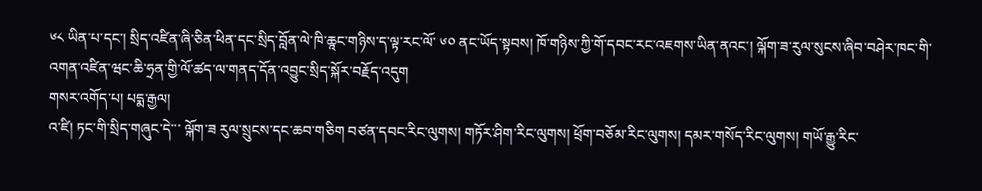༦༨ ཡིན་པ་དང་། སྲིད་འཛིན་ཞི་ཅིན་ཕིན་དང་སྲིད་བློན་ལེ་ཁི་ཆཱང་གཉིས་ད་ལྟ་རང་ལོ་ ༦༠ ནང་ཡོད་སྟབས། ཁོ་གཉིས་ཀྱི་གོ་དབང་རང་འཇགས་ཡིན་ནའང་། ལྐོག་ཟ་རུལ་སུངས་ཞིབ་བཤེར་ཁང་གི་འགན་འཛིན་ཝང་ཆི་ཧྲན་གྱི་ལོ་ཚད་ལ་གནད་དོན་འབྱུང་སྲིད་སྐོར་བརྗོད་འདུག
གསར་འགོད་པ། པདྨ་རྒྱལ།
འ་ཛི། ཏང་གི་སྲིད་གཞུང་དེ་་་ ལྐོག་ཟ རུལ་སྲུངས་དང་ཆབ་གཅིག བཙན་དབང་རིང་ལུགས། གཏོར་ཤིག་རིང་ལུགས། ཕྲོག་བཅོམ་རིང་ལུགས། དམར་གསོད་རིང་ལུགས། གཡོ་རྒྱུ་རིང་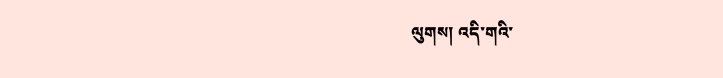ལུགས། འདི་གའི་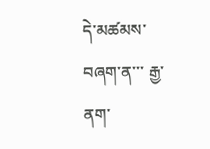དེ་མཚམས་བཞག་ན་་་ རྒྱ་ནག་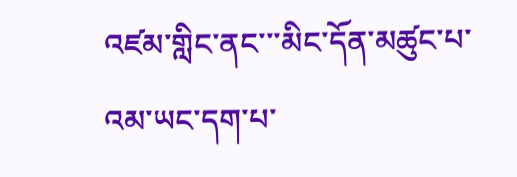འཛམ་གླིང་ནང་་་མིང་དོན་མཚུང་པ་འམ་ཡང་དག་པ་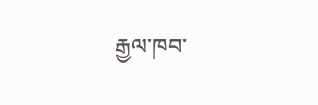རྒྱལ་ཁབ་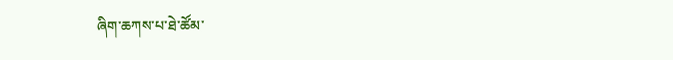ཞིག་ཆཀས་པ་ཐེ་ཚོམ་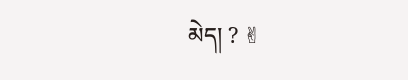མེད། ? ✌